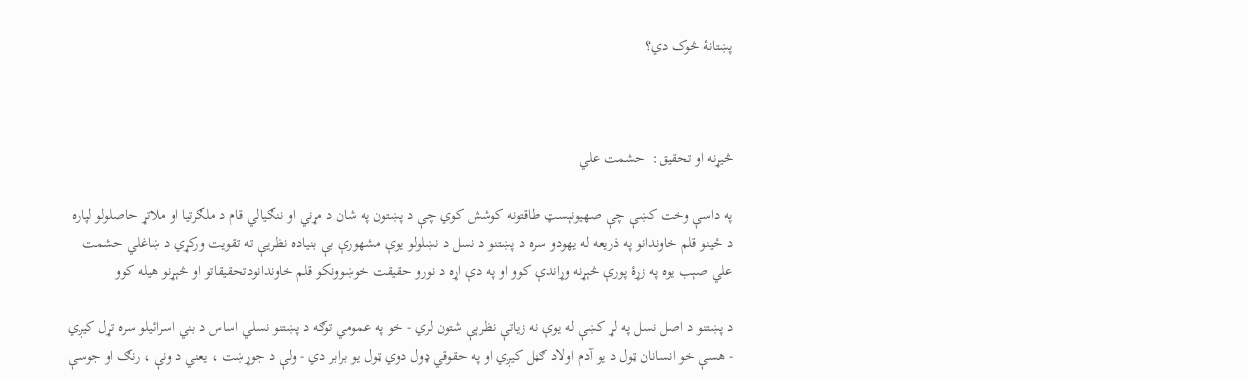پښتانۀ څوک دي؟



څيړنه او تحقيق:  حشمت علي

په داسې وخت کښې چې صهيونېسټ طاقتونه کوشش کوي چې د پښتون په شان د مړني او ننګيالي قام د ملګرتيا او ملاتړ حاصلولو لپاره د ځينو قلم خاوندانو په ذريعه له يهودو سره د پښتنو د نسل د نښلولو يوې مشهورې بې بنياده نظريې ته تقويت ورکړي د ښاغلي حشمت علي صېب يوه په زړۀ پورې څېړنه وړاندې کوو او په دې اړه د نورو حقيقت خوښوونکو قلم خاوندانودتحقيقاتو او څېړنو هيله کوو

د پښتنو د اصل نسل په لړ کښې له يوې نه زياتې نظرېې شتون لري - خو په عمومي توګه د پښتنو نسلي اساس د بني اسرائيلو سره تړل کيږي - هسې خو انسانان ټول د يو آدم اولاد ګڼل کيږي او په حقوقي ډول دوي ټول يو برابر دي - ولې د جوړښت ، يعني د ونې ، رنګ او جوسې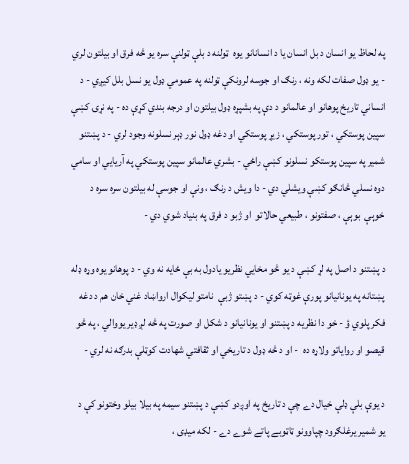په لحاظ يو انسان د بل انسان يا د انسانانو يوه  ټولنه د بلې ټولنې سره يو څه فرق او بيلتون لري - يو ډول صفات لکه ونه ، رنګ او جوسه لرونکې ټولنه په عمومي ډول يو نسل بلل کيږي - د انساني تاريخ پوهانو او عالمانو د دې په بشپړه ډول بيلتون او درجه بندي کړې ده - په نړۍ کښې سپين پوستکي ، تور پوستکي ، زيړ پوستکي او دغه ډول نور ډېر نسلونه وجود لري - د پښتنو شمير په سپين پوستکو نسلونو کښې راځي - بشري عالمانو سپين پوستکي په آريايي او سامي دوه نسلي څانګو کښې ويشلي دي - دا ويش د رنګ ، ونې او جوسې له بيلتون سره سره د خوېې  بوېې ، صفتونو ، طبيعي حالاتو  او ژبو د فرق په بنياد شوي دي -

د پښتنو د اصل په لړ کښې د يو څو مخايي نظريو يادول به بې ځايه نه وي - د پوهانو يوه وړه ډله پښتانه په يونانيانو پورې غوټه کوي - د پښتو ژبې  نامتو ليکوال ارواښاد غني خان هم د دغه فکر پلوي ؤ - خو دا نظريه د پښتنو او يونانيانو د شکل او صورت په څه لږ ډير يووالي ، په څو قيصو او رواياتو ولاړه ده  - او د څه ډول د تاريخي او ثقافتي شهادت کوټلې بدرګه نه لري -

د يوې بلې ډلې خيال دے چې د تاريخ په اوږدو کښې د پښتنو سيمه په بيلا بيلو وختونو کې د يو شمير يرغلګرود چپاوونو ټاټوبے پاتے شوے دے - لکه ميډی ،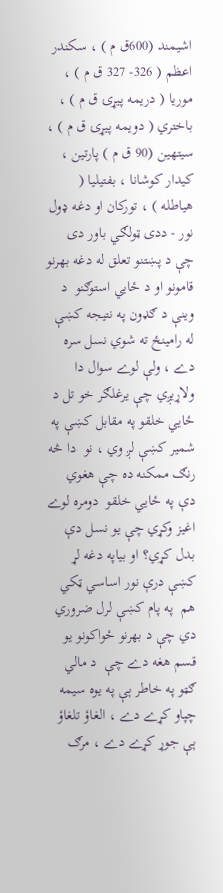اشيمند (600ق م ) ، سکندر اعظم ( 326- 327 ق م ) ، موريا ( دريمه پيړۍ ق م ) ، باختري ( دويمه پيړۍ ق م ) ، سيتهين (90 ق م ) پارتين ، کيدار کوشانا ، بفتيليا ( هياطله ) ، تورکان او دغه ډول نور - ددی ټولګي باور دی  چې د پښتنو تعلق له دغه بهرنو قامونو او د ځايي استوګنو  د وينې د ګډون په نتيجه کښې له رامينځ ته شوي نسل سره دے ، ولې لوے سوال دا ولاړيږي چې يرغلګر خو تل د ځايي خلقو په مقابل کښې په شمير کښې لږ وي ، نو  دا څه رنګ ممکنه ده چې هغوي دې په ځايي خلقو  دومره لوے اغيز وکړي چې يو نسل دې بدل کړي؟ او بياپه دغه لړ کښې درې نور اساسي ټکي هم  په پام کښې لرل ضروري دي چې د بهرنو ځواکونو يو قسم هغه دے چې  د مالي ګټو په خاطر ېې په يوه سيمه چپاو کړے دے ، الغاؤ تلغاؤ ېې جوړ کړے دے ، مرګ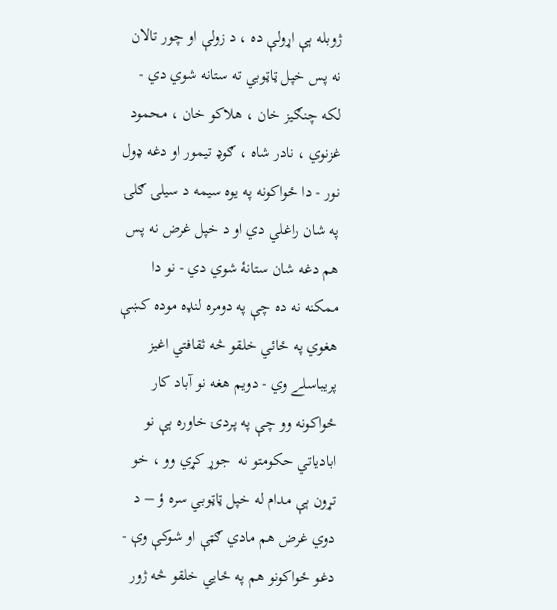ژوبله ېې اړولې ده ، د زولې او چور تالان نه پس خپل ټاټوبي ته ستانه شوي دي - لکه چنګيز خان ، هلاکو خان ، محمود غزنوي ، نادر شاه ، ګوډ تيمور او دغه ډول نور - دا ځواکونه په يوه سيمه د سيلۍ ګلۍ په شان راغلي دي او د خپل غرض نه پس هم دغه شان ستانۀ شوي دي - نو دا ممکنه نه ده چې په دومره لنډه موده کښې هغوي په ځائي خلقو څه ثقافتي اغيز پريباسلے وي - دويم هغه نو آباد کار ځواکونه وو چې په پردۍ خاوره ېې نو ابادياتي حکومتو نه  جوړ کړي وو ، خو تړون ېې مدام له خپل ټاټوبي سره ؤ – د دوي غرض هم مادي ګټې او شوکې وې - دغو ځواکونو هم په ځايي خلقو څه ژور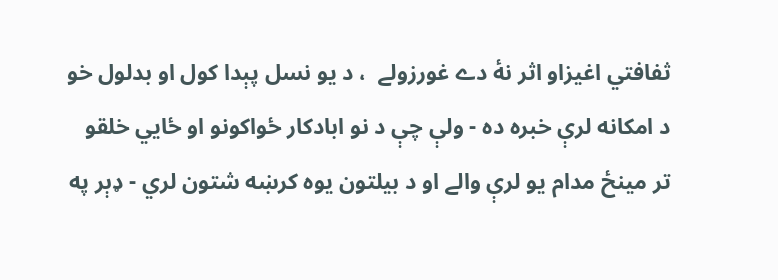ثفافتي اغيزاو اثر نۀ دے غورزولے  ، د يو نسل پېدا کول او بدلول خو د امکانه لرې خبره ده - ولې چې د نو ابادکار ځواکونو او ځايي خلقو تر مينځ مدام يو لرې والے او د بيلتون يوه کرښه شتون لري - ډېر په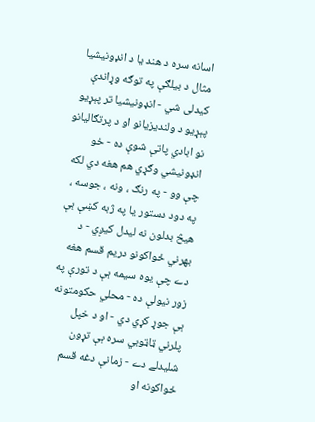اسانه سره د هند يا د انډونيشيا مثال د بيلګې په توګه وړاندې کيدلی شي - انډونيشيا تر پېړيو پېړيو د ولنديزيانو او د پرتګاليانو نو ابادي پاتې شوې ده - خو انډونيشي وګړي هم هغه دي لکه چې وو - په رنګ ، ونه ، جوسه ، په دود دستور يا په ژبه کښې ېې هيڅ بدلون نه ليدل کيږي - د بهرني ځواکونو دريم قسم هغه دے چې يوه سيمه ېې د تورې په زور نيولې ده - محلي حکومتونه ېې جوړ کړي دي - او د خپل پلرني ټاټوبي سره ېې تړون شليدلے دے - زمانې دغه قسم ځواکونه او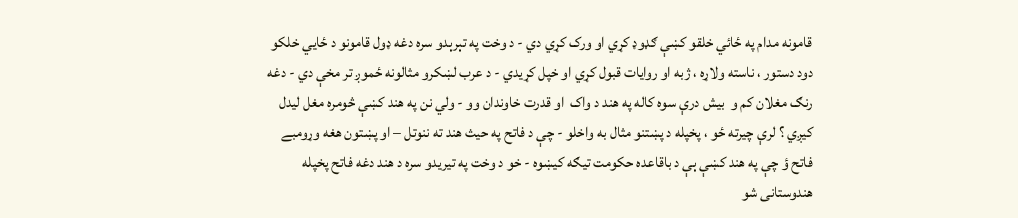قامونه مدام په ځائي خلقو کښې ګډوډ کړي او ورک کړي دي - د وخت په تېرېدو سره دغه ډول قامونو د ځايي خلکو دود دستور ، ناسته ولاړه ، ژبه او روايات قبول کړي او خپل کړيدي - د عرب لښکرو مثالونه ځموږ تر مخې دي - دغه رنګ مغلان کم و  بيش درې سوه کاله په هند د واک  او قدرت خاوندان وو - ولي نن په هند کښې څومره مغل ليدل کيږي ؟ لرې چيرته ځو ، پخپله د پښتنو مثال به واخلو - چې د فاتح په حيث هند ته ننوتل – او پښتون هغه وړومبے فاتح ؤ چې په هند کښې ېې د باقاعده حکومت تيګه کيښوه - خو د وخت په تيريدو سره د هند دغه فاتح پخپله هندوستانی شو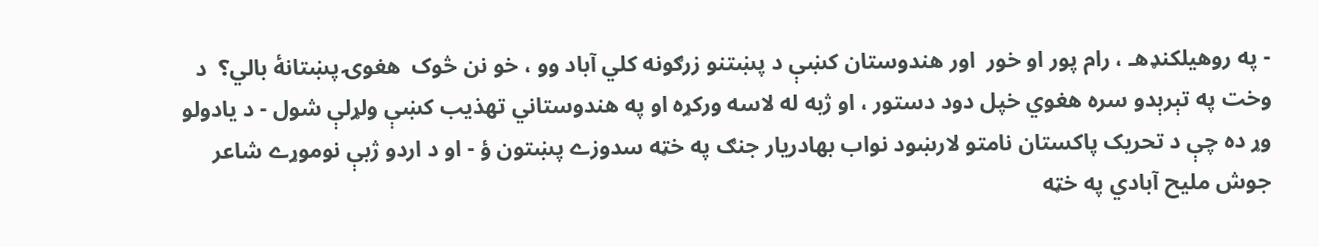- په روهيلکنډهـ ، رام پور او خور  اور هندوستان کښې د پښتنو زرګونه کلي آباد وو ، خو نن څوک  هغوۍ پښتانۀ بالي؟  د وخت په تېرېدو سره هغوي خپل دود دستور ، او ژبه له لاسه ورکړه او په هندوستاني تهذيب کښې ولړلې شول - د يادولو وړ ده چې د تحريک پاکستان نامتو لارښود نواب بهادريار جنګ په خټه سدوزے پښتون ؤ - او د اردو ژبې نوموړے شاعر جوش مليح آبادي په خټه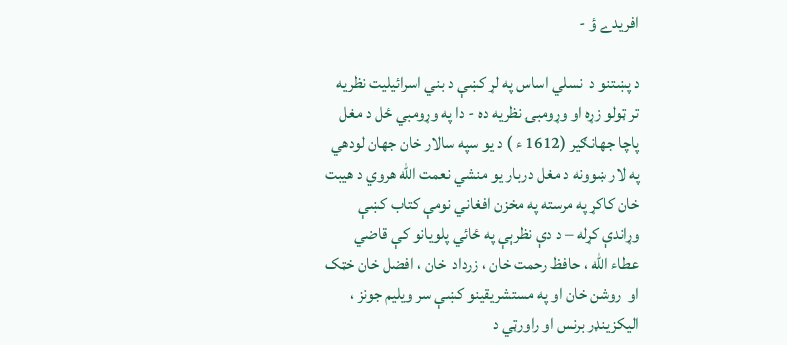افريدے ؤ -

د پښتنو د  نسلي اساس په لړ کښې د بني اسرائيليت نظريه تر ټولو زړه او وړومبۍ نظريه ده - دا په وړومبي ځل د مغل پاچا جهانګير (1612 ء ) د يو سپه سالار خان جهان لودهي په لار ښوونه د مغل دربار يو منشي نعمت الله هروي د هيبت خان کاکړ په مرسته په مخزن افغاني نومې کتاب کښې وړاندې کړله – د دې نظرېې په ځائي پلويانو کې قاضي عطاء الله ، حافظ رحمت خان ، زرداد  خان ، افضل خان خټک او  روشن خان او په مستشريقينو کښې سر ويليم جونز ، اليکزينډر برنس او راورټي د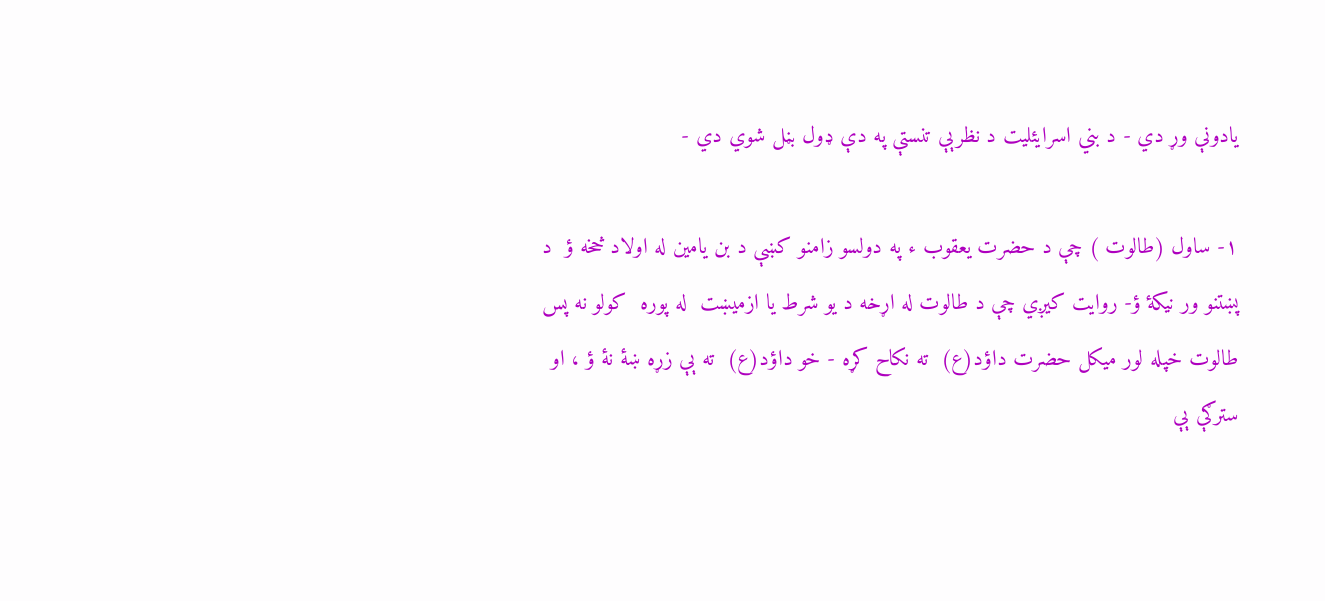يادونې وړ دي - د بني اسرايئليت د نظرېې تنستې په دې ډول بڼل شوي دي -

١- ساول (طالوت ) چې د حضرت يعقوب ء په دولسو زامنو کښې د بن يامين له اولاد څخه ؤ  د پښتنو ور نيکۀ ؤ- روايت کيږي چې د طالوت له اړخه د يو شرط يا ازميښت  له پوره  کولو نه پس طالوت خپله لور ميکل حضرت داؤد(ع)  ته نکاح کړه - خو داؤد(ع)  ته ېې زړه ښۀ نۀ ؤ ، او سترګې ېې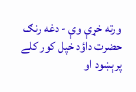ورته خړې وې - دغه رنګ حضرت داؤد خپل کور کلے پرېښود او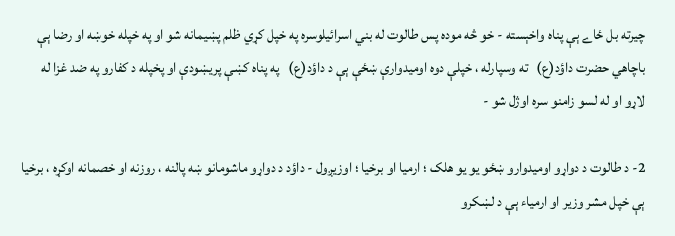چيرته بل ځاے ېې پناه واخېسته - خو څه موده پس طالوت له بني اسرائيلوسره په خپل کړي ظلم پښيمانه شو او په خپله خوښه او رضا ېې باچاهي حضرت داؤد(ع)   ته وسپارله ، خپلې دوه اوميدوارې ښځې ېې د داؤد(ع)   په پناه کښې پريښودې او پخپله د کفارو په ضد غزا له لاړو او له لسو زامنو سره اوژل شو -

2- د طالوت د دواړو اوميدوارو ښځو يو يو هلک ؛ ارميا او برخيا ؛ اوزيږول - داؤد د دواړو ماشومانو ښه پالنه ، روزنه او خصمانه اوکړه ، برخيا ېې خپل مشر وزير او ارمياء ېې د لښکرو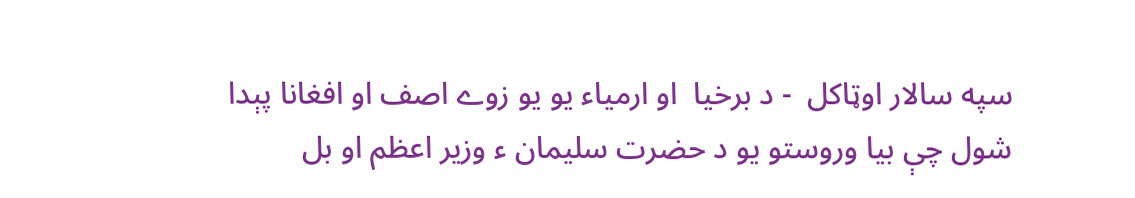سپه سالار اوټاکل  - د برخيا  او ارمياء يو يو زوے اصف او افغانا پېدا شول چې بيا وروستو يو د حضرت سليمان ء وزير اعظم او بل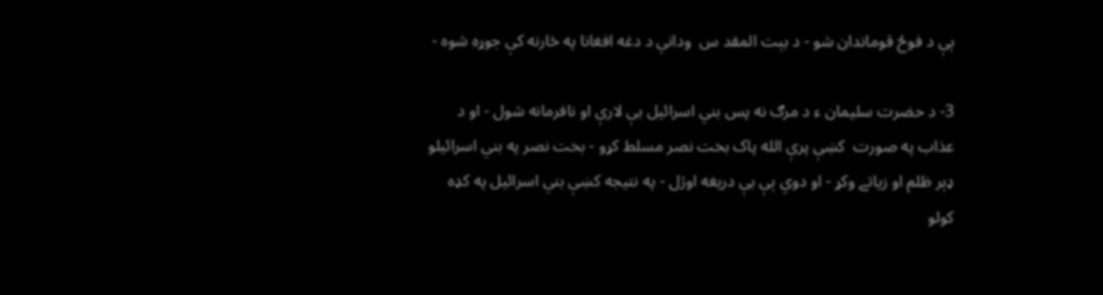ېې د فوځ قوماندان شو - د بېت المقد س  وداني د دغه افغانا په څارنه کې جوړه شوه -

3- د حضرت سليمان ء د مرګ نه پس بني اسرائيل بې لارې او نافرمانه شول - او د عذاب په صورت  کښې پرې الله پاک بخت نصر مسلط کړو - بخت نصر په بني اسرائيلو ډېر ظلم او زياتے وکړ - او دوي ېې بې دريغه اوژل - په نتيجه کښې بني اسرائيل په کډه کولو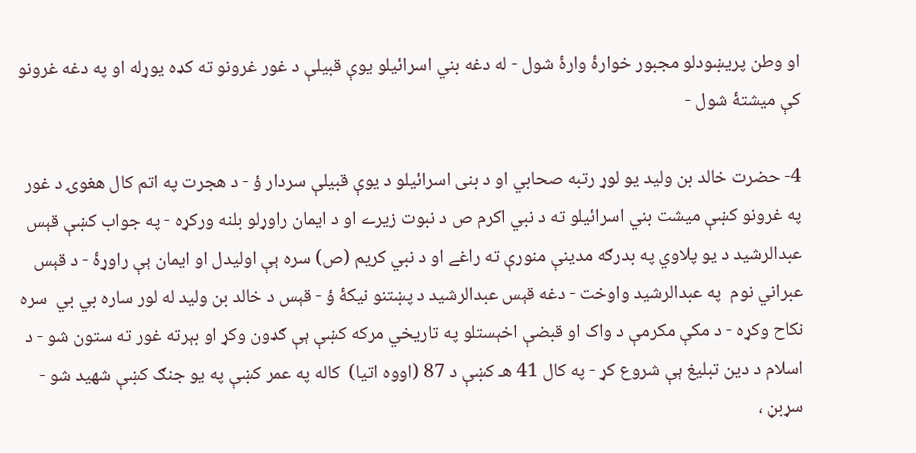او وطن پريښودلو مجبور خوارۀ وارۀ شول - له دغه بني اسرائيلو يوې قبيلې د غور غرونو ته کډه يوړله او په دغه غرونو کې ميشتۀ شول -

4- حضرت خالد بن وليد يو لوړ رتبه صحابي او د بنی اسرائيلو د يوې قبيلې سردار ؤ - د هجرت په اتم کال هغوۍ د غور په غرونو کښې ميشت بني اسرائيلو ته د نبي اکرم ص د نبوت زيرے او د ايمان راوړلو بلنه ورکړه - په جواب کښې قېس عبدالرشيد د يو پلاوي په بدرګه مدينې منورې ته راغے او د نبي کريم (ص) سره ېې اوليدل او ايمان ېې راوړۀ - د قېس عبراني نوم  په عبدالرشيد واوخت - دغه قېس عبدالرشيد د پښتنو نيکۀ ؤ - قېس د خالد بن وليد له لور ساره بي بي  سره نکاح وکړه - د مکې مکرمې د واک او قبضې اخېستلو په تاريخي مرکه کښې ېې ګډون وکړ او بېرته غور ته ستون شو - د اسلام د دين تبليغ ېې شروع کړ - په کال 41 هـ کښې د 87 (اووه اتيا)  کاله په عمر کښې په يو جنګ کښې شهيد شو - سړبڼ ،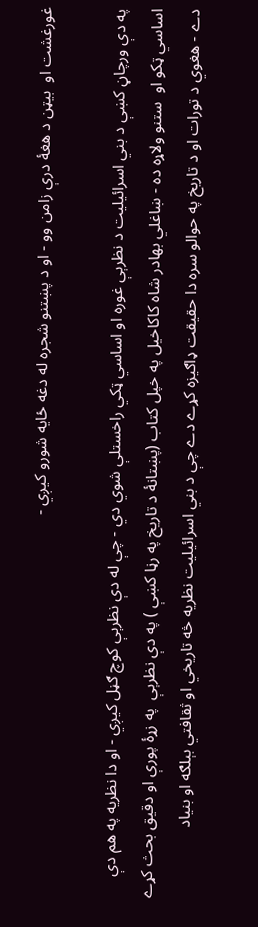غورغشت او  بيټن د هغۀ درې زامن وو - او د پښتنو شجره له دغه ځايه شورو کيږي -

په دې ورچاڼ کښې د بني اسرائيليت د نظرېې غوره او اساسي ټکي راخستلې شوي دي - چې له دې نظرېې کوچ ګڼل کيږي - او دا نظريه په هم دې اساسي ټکو او  ستنو ولاړه ده - ښاغلي بهادر شاه کاکاخيل په خپل کتاب (پښتانۀ د تاريخ په رڼا کښې ) په دې نظرېې  په زړۀ پورې او دقيق بحث کړے دے - هغوي د تورات او د تاريخ په حوالو سره دا حقيقت ډاګيزه کړے دے چې د بني اسرائيليت نظريه څه تاريخي او ثقافتي بېلګه او بنياد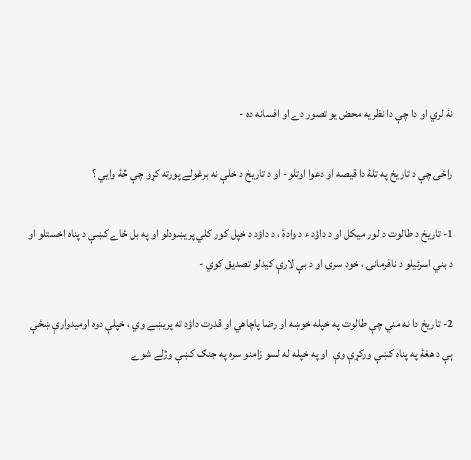نۀ لري او دا چې دا نظريه محض يو تصور دے او افسانه ده -

راځۍ چې د تاريخ په تلۀ دا قيصه او دعوا اوتلو- او د تاريخ د خلې نه برغولے پورته کړو چې څۀ وايي ؟

1- تاريخ د طالوت د لور ميکل او د داؤد ء د وادۀ ، د داؤد د خپل کور کلي پريښودلو او په بل ځاے کښې د پناه اخستلو او د بني اسرئيلو د نافرمانۍ ، خود سرۍ او د بې لارې کيدلو تصديق کوي -

2- تاريخ دا نه مني چې طالوت په خپله خوښه او رضا پاچاهي او قدرت داؤد ته پريښے وي ، خپلې دوه اوميدوارې ښځې ېې د هغۀ په پناه کښې ورکړې وې  او په خپله له لسو زامنو سره په جنګ کښې وژلے شوے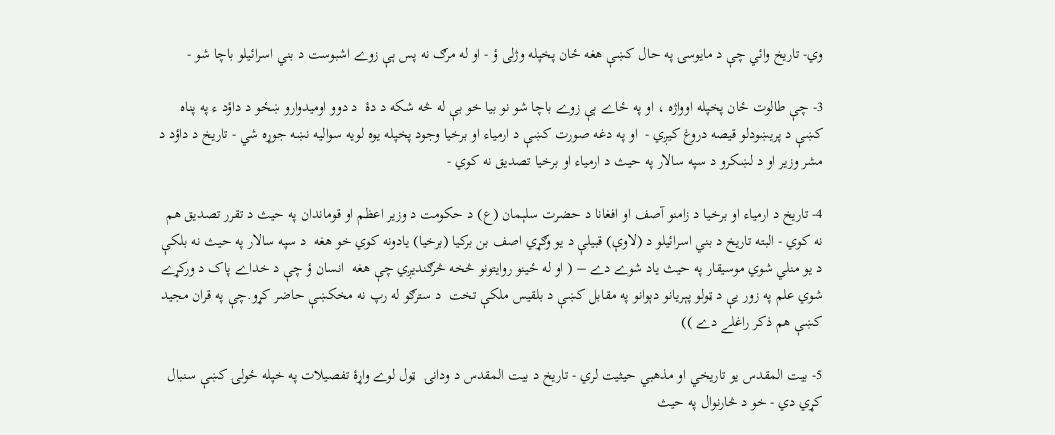وي- تاريخ وائي چې د مايوسۍ په حال کښې هغه ځان پخپله وژلی ؤ - او له مرګ نه پس ېې زوے اشبوست د بني اسرائيلو باچا شو -

3- چې طالوت ځان پخپله اوواژه ، او په ځاے ېې زوے باچا شو نو بيا خو بې له څه شکه د دۀ  د دوو اوميدوارو ښځو د داؤد ء په پناه کښې د پريښودلو قيصه دروغ کيږي -  او په دغه صورت کښې د ارمياء او برخيا وجود پخپله يوه لويه سواليه نښه جوړه شي - تاريخ د داؤد د مشر وزير او د لښکرو د سپه سالار په حيث د ارمياء او برخيا تصديق نه کوي -

4- تاريخ د ارمياء او برخيا د زامنو آصف او افغانا د حضرت سلېمان (ع) د حکومت د وزير اعظم او قوماندان په حيث د تقرر تصديق هم نه کوي - البته تاريخ د بني اسرائيلو د (لاوې) قبيلې د يو وګړي اصف بن برکيا (برخيا) يادونه کوي خو هغه  د سپه سالار په حيث نه بلکې د يو منلي شوي موسيقار په حيث ياد شوے دے – ( او له ځينو روايتونو څخه څرګنديږي چې هغه  انسان ؤ چې د خداے پاک د ورکړے شوي علم په زور يې د ټولو پېريانو دېوانو په مقابل کښې د بلقيس ملکې تخت  د سترګو له رپ نه مخکښې حاضر کړو.چې په قران مجيد کښې هم ذکر راغلے دے ))

5- بيت المقدس يو تاريخي او مذهبي حيثيت لري - تاريخ د بيت المقدس د ودانۍ  ټول لوے واړۀ تفصيلات په خپله ځولۍ کښې سنبال کړي دي - خو د څارنوال په حيث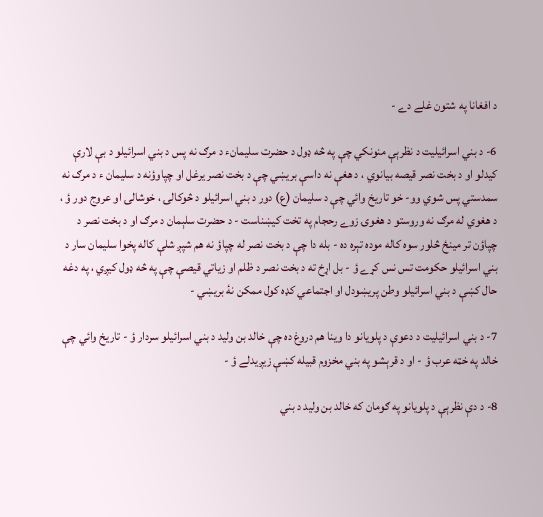د افغانا په شتون غلے دے -

6- د بني اسرائيليت د نظرېې منونکي چې په څه ډول د حضرت سليمانء د مرګ نه پس د بني اسرائيلو د بې لارې کيدلو او د بخت نصر قيصه بيانوي ، د هغې نه داسې بريښي چې د بخت نصر يرغل او چپاوؤنه د سليمان ء د مرګ نه سمدستي پس شوي وو- خو تاريخ وائي چې د سليمان (ع) دور د بني اسرائيلو د څوکالۍ ، خوشالۍ او عروج دور ؤ ، د هغوي له مرګ نه وروستو د هغوۍ زوے رحجام په تخت کيښناست - د حضرت سلېمان د مرګ او د بخت نصر د چپاؤن تر مينځ څلور سوه کاله موده تېره ده - بله دا چې د بخت نصر له چپاؤ نه هم شپږ شلې کاله پخوا سليمان سار د بني اسرائيلو حکومت تس نس کړے ؤ - بل اړخ ته د بخت نصر د ظلم او زياتي قيصې چې په څه ډول کيږي ، په دغه حال کښې د بني اسرائيلو وطن پريښودل او اجتماعي کډه کول ممکن نۀ بريښي -

7- د بني اسرائيليت د دعوې د پلويانو دا وينا هم دروغ ده چې خالد بن وليد د بني اسرائيلو سردار ؤ - تاريخ وائي چې خالد په خټه عرب ؤ - او د قرېشو په بني مخزوم قبيله کښې زيږيدلے ؤ -

8- د دې نظرېې د پلويانو په ګومان که خالد بن وليد د بني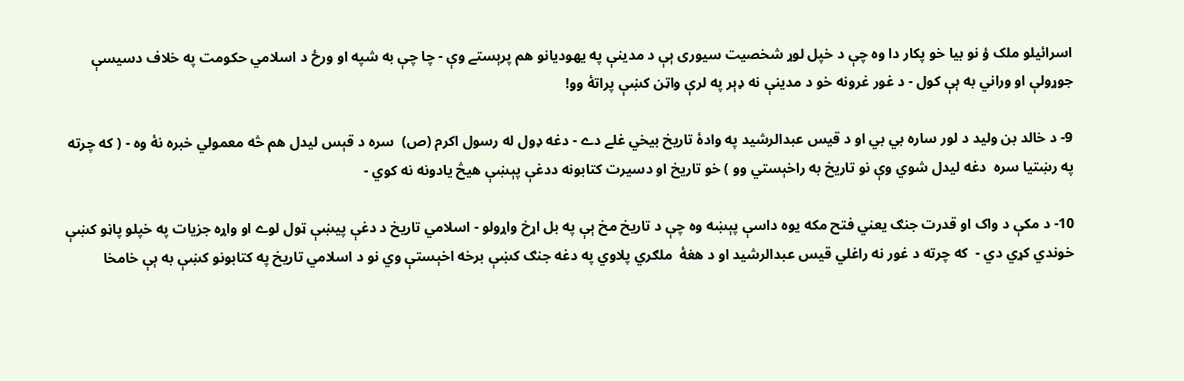اسرائيلو ملک ؤ نو بيا خو پکار دا وه چې د خپل لوړ شخصيت سيوری ېې د مدينې په يهوديانو هم پرېستے وې - چا چې به شپه او ورځ د اسلامي حکومت په خلاف دسيسې جوړولې او وراني به ېې کول - د غور غرونه خو د مدينې نه ډېر په لرې واټن کښې پراتۀ وو!

9- د خالد بن وليد د لور ساره بي بي او د قيس عبدالرشيد په وادۀ تاريخ بيخي غلے دے - دغه ډول له رسول اکرم (ص)  سره د قېس ليدل هم څه معمولي خبره نۀ وه - ( که چرته په رښتيا سره  دغه ليدل شوي وې نو تاريخ به راخېستي وو ) خو تاريخ او دسيرت کتابونه ددغې پېښې هيڅ يادونه نه کوي -

10- د مکې د واک او قدرت جنګ يعني فتح مکه يوه داسې پېښه وه چې د تاريخ مخ ېې په بل اړخ واړولو - اسلامي تاريخ د دغې پيښې ټول لوے او واړه جزيات په خپلو پاڼو کښې خوندي کړي دي -  که چرته د غور نه راغلي قيس عبدالرشيد او د هغۀ  ملګري پلاوي په دغه جنګ کښې برخه اخېستې وي نو د اسلامي تاريخ په کتابونو کښې به ېې خامخا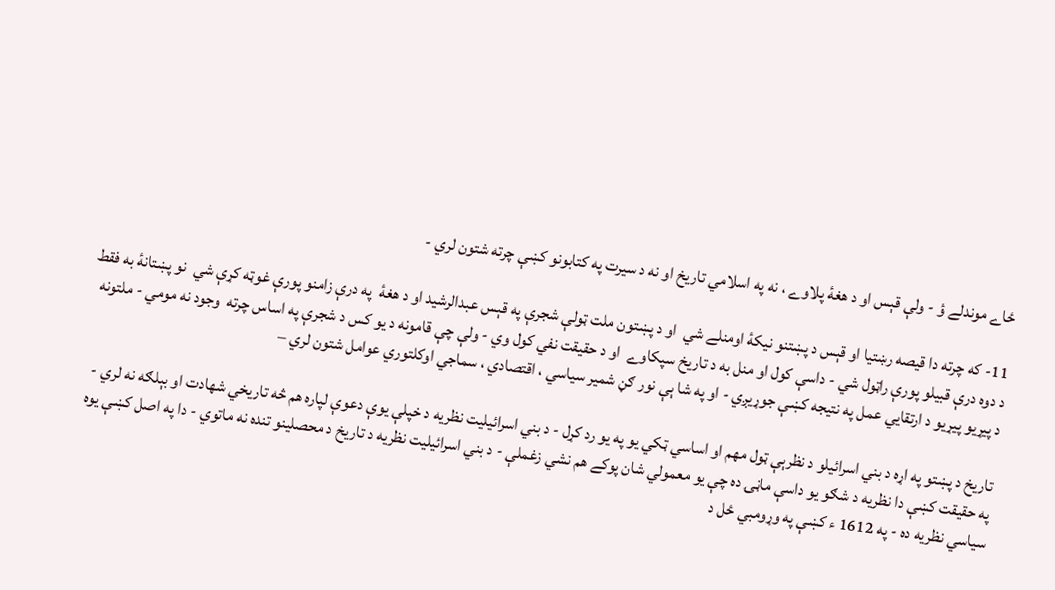ځاے موندلے ؤ - ولې قېس او د هغۀ پلاوے ، نه په اسلامي تاريخ او نه د سيرت په کتابونو کښې چرته شتون لري -

11- که چرته دا قيصه رښتيا او قېس د پښتنو نيکۀ اومنلے شي  او د پښتون ملت ټولې شجرې په قېس عبدالرشيد او د هغۀ  په درې زامنو پورې غوټه کړې شي  نو پښتانۀ به فقط د دوه درې قبيلو پورې راټول شي - داسې کول او منل به د تاريخ سپکاوے  او د حقيقت نفي کول وي - ولې چې قامونه د يو کس د شجرې په اساس چرته  وجود نه مومي - ملتونه د پيړيو پيړيو د ارتقايي عمل په نتيجه کښې جوړيږي - او په شا ېې نور ګڼ شمير سياسي ، اقتصادي ، سماجي اوکلتوري عوامل شتون لري –

تاريخ د پښتو په اړه د بني اسرائيلو د نظرېې ټول مهم او اساسي ټکي يو په يو رد کړل - د بني اسرائيليت نظريه د خپلې يوې دعوې لپاره هم څه تاريخي شهادت او بېلګه نه لري - په حقيقت کښې دا نظريه د شګو يو داسې ماڼۍ ده چې يو معمولي شان پوکے هم نشي زغملې - د بني اسرائيليت نظريه د تاريخ د محصلينو تنده نه ماتوي - دا په اصل کښې يوه سياسي نظريه ده - په 1612 ء کښې په وړومبي ځل د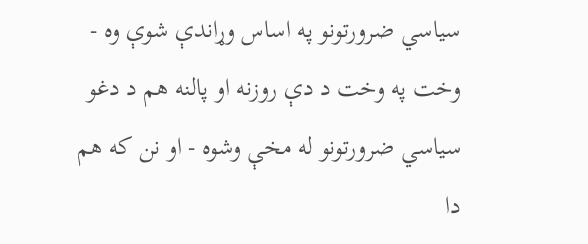سياسي ضرورتونو په اساس وړاندې شوې وه - وخت په وخت د دې روزنه او پالنه هم د دغو سياسي ضرورتونو له مخې وشوه - او نن که هم دا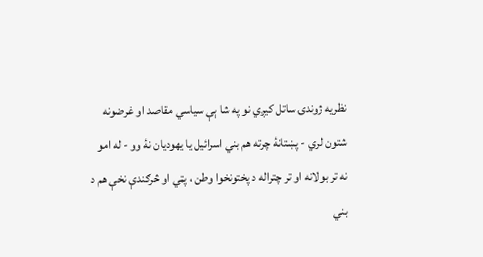نظريه ژوندۍ ساتل کيږي نو په شا ېې سياسي مقاصد او غرضونه شتون لري - پښتانۀ چرته هم بني اسرائيل يا يهوديان نۀ وو - له امو نه تر بولانه او تر چتراله د پختونخوا وطن ، پټي او څرګندې نخې هم د بني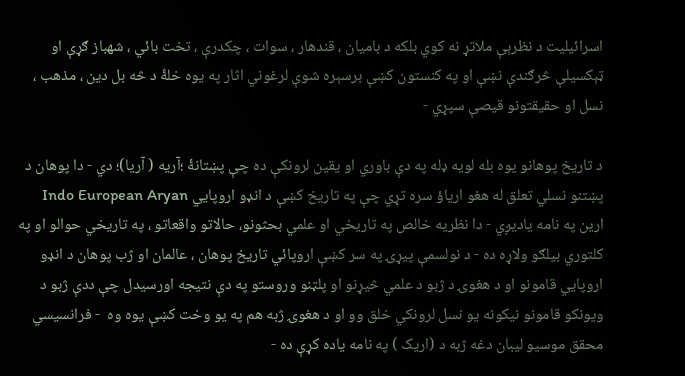اسرائيليت د نظرېې ملاتړ نه کوي بلکه د باميان ، قندهار ، سوات ، چکدرې ، تخت بائي ، شهباز ګړې او ټېکسيلې څرګندې نښې او په کنستون کښې برسېره شوې لرغوني اثار په يوه خلۀ د څه بل دين ، مذهب ، نسل او حقيقتونو قيصې سپړي -

د تاريخ پوهانو يوه بله لويه ډله په دې باوري او يقين لرونکې ده چې پښتانۀ ؛آريه ( آريا)؛ دي - دا پوهان د پښتنو نسلي تعلق له هغو ارياؤ سره تړي چې په تاريخ کښې د انډو اروپايي Indo European Aryan  ارين په نامه ياديږي - دا نظريه خالص په تاريخي او علمي بحثونو، حالاتو واقعاتو ، په تاريخي حوالو او په کلتوري بيلګو ولاړه ده - د نولسمې پيړۍ په سر کښې اروپائي تاريخ پوهان ، عالمان او ژب پوهان د انډو اروپايي قامونو او د هغوۍ د ژبو د علمي څيړنو او پلټنو وروستو په دې نتيجه اورسيدل چې ددې ژبو د ويونکو قامونو نيکونه يو نسل لرونکي خلق وو او د هغوۍ ژبه هم په يو وخت کښې يوه وه  - فرانسيسي محقق موسيو ليبان دغه ژبه د (اريک ) په نامه ياده کړې ده -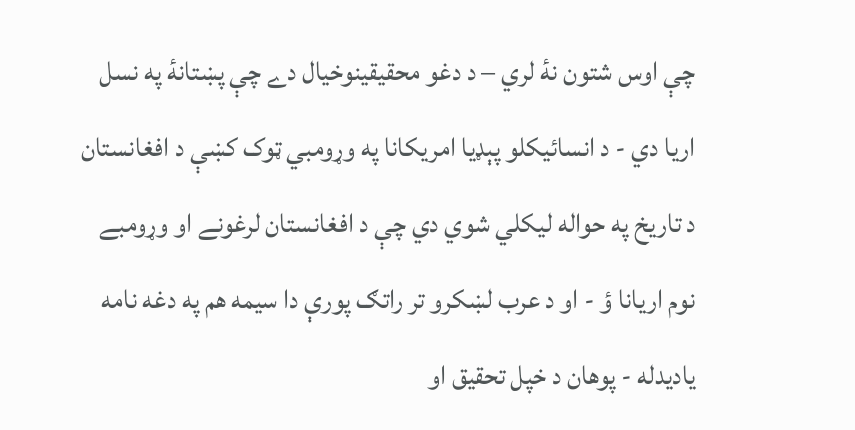چې اوس شتون نۀ لري – د دغو محقيقينوخيال دے چې پښتانۀ په نسل اريا دي - د انسائيکلو پېډيا امريکانا په وړومبي ټوک کښې د افغانستان د تاريخ په حواله ليکلي شوي دي چې د افغانستان لرغونے او وړومبے نوم اريانا ؤ - او د عرب لښکرو تر راتګ پورې دا سيمه هم په دغه نامه ياديدله - پوهان د خپل تحقيق او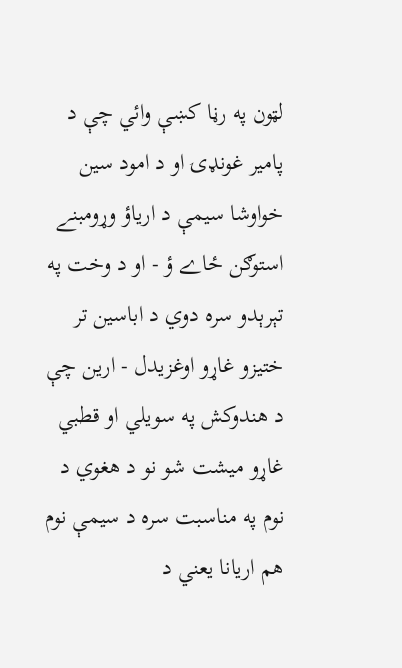لټون په رڼا کښې وائي چې د پامير غونډۍ او د امود سين خواوشا سيمې د ارياؤ وړومبنے استوګن ځاے ؤ - او د وخت په تېرېدو سره دوي د اباسين تر ختيزو غاړو اوغزيدل - ارين چې د هندوکش په سويلي او قطبي غاړو ميشت شو نو د هغوي د نوم په مناسبت سره د سيمې نوم هم اريانا يعني د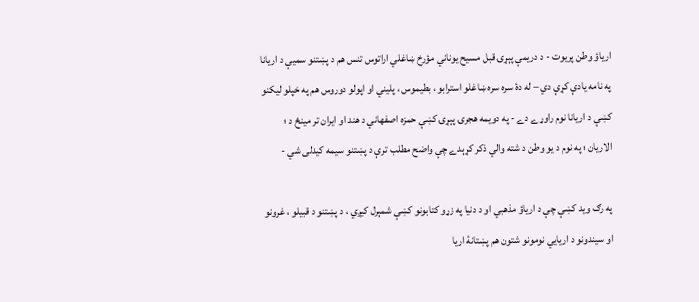ارياؤ وطن پريوت - د دريمې پېړۍ قبل مسيح يوناني مؤرخ ښاغلي اراتوس تنس هم د پښتنو سميې د اريانا په نامه يادې کړې دي – له دۀ سره سره ښاغلو استرابو ، بطيموس ، پليني او اپولو دوروس هم په خپلو ليکنو کښې د اريانا نوم راوړے دے - په دويمه هجرۍ پېړۍ کښې حمزه اصفهاني د هند او ايران تر مينځ د ؛ الاريان ؛ په نوم د يو وطن د شته والي ذکر کړېدے چې واضح مطلب ترې د پښتنو سيمه کيدلی شي -

په رګ ويد کښې چې د ارياؤ مذهبي او د دنيا په زړو کتابونو کښې شمېرل کيږي ، د پښتنو د قبيلو ، غرونو او سيندونو د اريايي نومونو شتون هم پښتانۀ اريا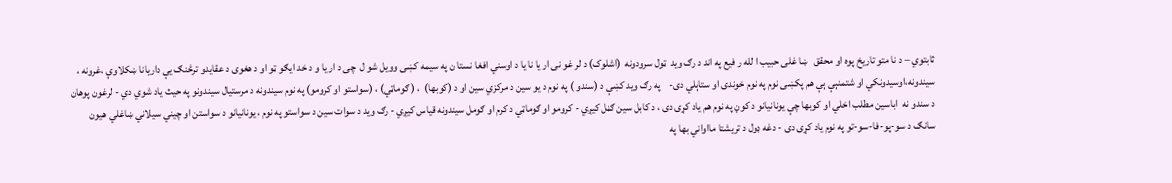ثابتوي – د نا متو تاريخ پوه او محقق   ښا غلی حبيب ا لله ر فيع په اند د رګ ويد  ټول سرودونه  (اشلوک) د لر غو نی ار يا نا يا د اوسني افغا نستا ن په سيمه کښی وويل شو ل  چی د ار يا و د خد ايګو ټو او د هغوی د عقايدو ترڅنګ يې داريانا ښکلاوې ،غرونه ، سيندونه،اوسيدونکي او شتمنېې ېې هم پکښی نوم په نوم خوندی او ستاېلي دی-    په رګ ويد کښې د (سندو ) په نوم د يو سين د مرکزي سين او د (کوبها)  ، ( ګوماټي) ، (سواستو او کرومو) په نوم سيندونه د مرستيال سيندونو په حيث ياد شوي دي - لرغون پوهان  د سندو نه  اباسين مطلب اخلي او کوبها چې يونانيانو د کوڼ په نوم هم ياد کړی دی ، د کابل سين ګڼل کيږي - کرومو او ګوماټي د کرم او ګومل سيندونه قياس کيږي - رګ ويد د سوات سين د سواستو په نوم ، يونانيانو د سواستن او چيني سيلاني ښاغلي هيون سانګ د سو-پو-فا-سو-تو په نوم ياد کړی دی - دغه ډول د تريشتا مااواني بها په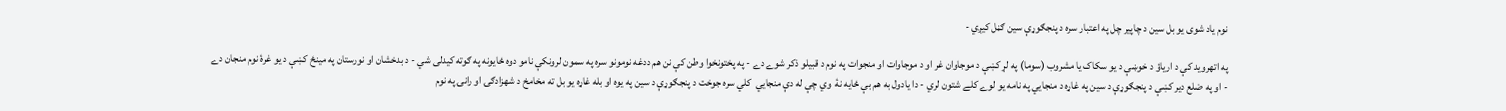نوم ياد شوی يو بل سين د چاپير چل په اعتبار سره د پنجګوړې سين ګڼل کيږي -

په اتهرويد کې د ارياؤ د خوښې د يو سکاک يا مشروب (سوما) په لړ کښې د موجاوان غر او د موجاوات او منجوات په نوم د قبيلو ذکر شوے دے - په پختونخوا وطن کې نن هم ددغه نومونو سره په سمون لرونکې نامو دوه ځايونه په ګوته کيدلی شي - د بدخشان او نورستان په مينځ کښې د يو غرۀ نوم منجان دے - او په ضلع دير کښې د پنجګوړې د سين په غاړه د منجايي په نامه يو لوے کلے شتون لري - دا يادول به هم بې ځايه نۀ  وي چې له دې منجايي  کلي سره جوخت د پنجګوړې د سين په يوه او بله غاړه يو بل ته مخامخ د شهزادګۍ او رانۍ په نوم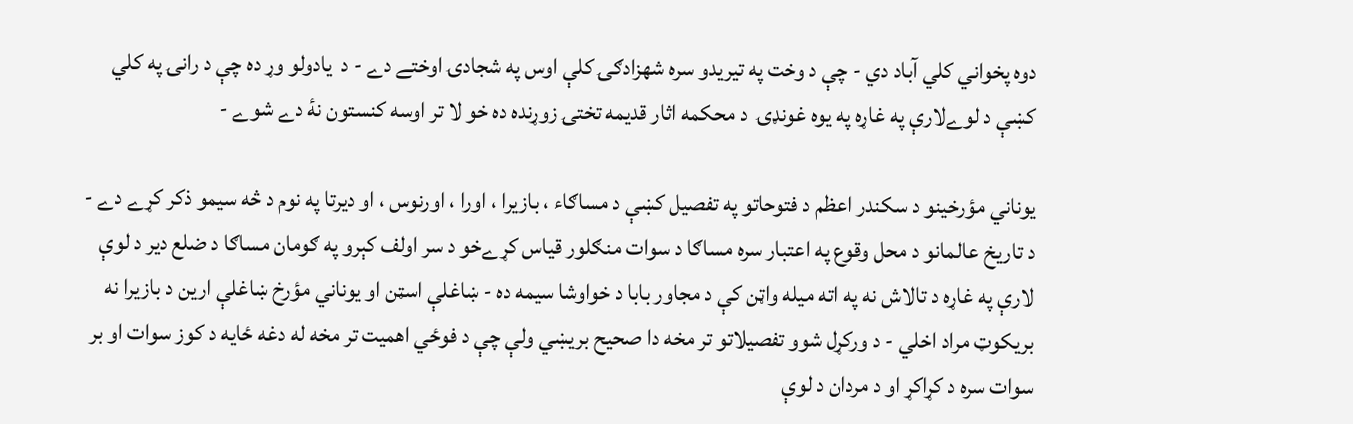دوه پخواني کلي آباد دي - چې د وخت په تيريدو سره شهزادګۍ کلې اوس په شجادۍ اوختے دے - د  يادولو وړ ده چې د رانۍ په کلي کښې د لوےلارې په غاړه په يوه غونډۍ  د محکمه اثار قديمه تختۍ زوړنده ده خو لا تر اوسه کنستون نۀ دے شوے -

يوناني مؤرخينو د سکندر اعظم د فتوحاتو په تفصيل کښې د مساګاء ، بازيرا ، اورا ، اورنوس ، او ديرتا په نوم د څه سيمو ذکر کړے دے - د تاريخ عالمانو د محل وقوع په اعتبار سره مساګا د سوات منګلور قياس کړےخو د سر اولف کېرو په ګومان مساګا د ضلع دير د لوې لارې په غاړه د تالاش نه په اته ميله واټن کې د مجاور بابا د خواوشا سيمه ده - ښاغلې اسټن او يوناني مؤرخ ښاغلې ارين د بازيرا نه بريکوټ مراد اخلي - د ورکړل شوو تفصيلاتو تر مخه دا صحيح بريښي ولې چې د فوځي اهميت تر مخه له دغه ځايه د کوز سوات او بر سوات سره د کړاکړ او د مردان د لوې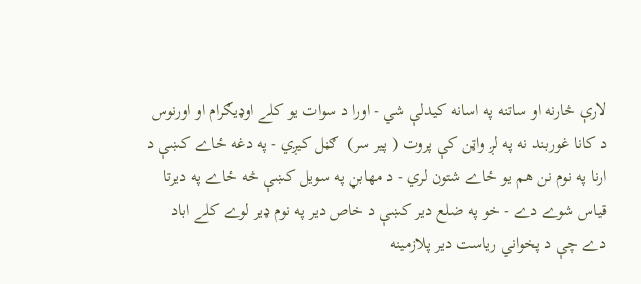لارې څارنه او ساتنه په اسانه کيدلې شي - اورا د سوات يو کلے اوډيګرام او اورنوس د کانا غوربند نه په لږ واټن کې پروت ( پير سر)  ګڼل کيږي - په دغه ځاے کښې د ارنا په نوم نن هم يو ځاے شتون لري - د مهابڼ په سويل کښې څه ځاے په ديرتا قياس شوے دے - خو په ضلع دير کښې د خاص دير په نوم ډير لوے کلے اباد دے چې د پخواني رياست دير پلازمينه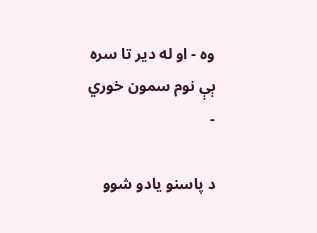وه - او له دير تا سره ېې نوم سمون خوري -

د پاسنو يادو شوو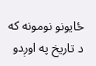ځايونو نومونه که د تاريخ په اوږدو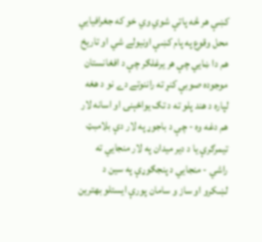کښې هر څه پاتې شوي وي خو که جغرافيايي محل وقوع په پام کښې اونيولے شي او تاريخ هم دا ښايي چې هر يرغلګر چې د افغانستان موجوده صوبې کنړ ته راننوتے دے نو د هغه لپاره د هند پلو ته د تګ يواځېنۍ او اسانه لار هم دغه وه - چې د باجوړ په لار دې بلامبټ تيمرګرې يا د دير ميدان په لار منجايي ته راشي - منجايي د پنجګوړې په سين د لښکرو او ساز و سامان پورې ايستلو بهترين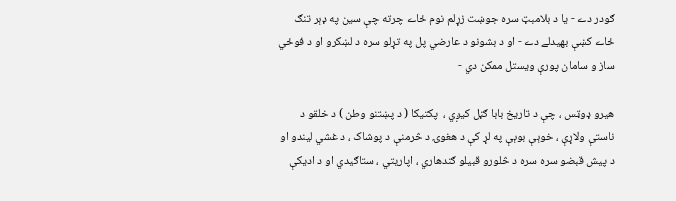ګودر دے - يا د بلامبټ سره جوښت زړلم نوم ځاے چرته چې سين په ډېر تنګ ځاے کښې بهيدلے دے - او د بشونو د عارضي پل په تړلو سره د لښکرو او د فوځي ساز و سامان پورې ويستل ممکن دي -

هيرو ډوټس ، چې د تاريخ بابا ګڼل کيږي ،  پکتيکا ( د پښتنو وطن ) د خلقو د ناستې ولاړې ، خوېې بوېې په لړ کې د هغوۍ د څرمنې د پوشاک ، د غشي ليندو او د پيش قبضو سره سره د څلورو قبيلو ګندهاري ، اپاريتي ، ستاګيدي او د اديکې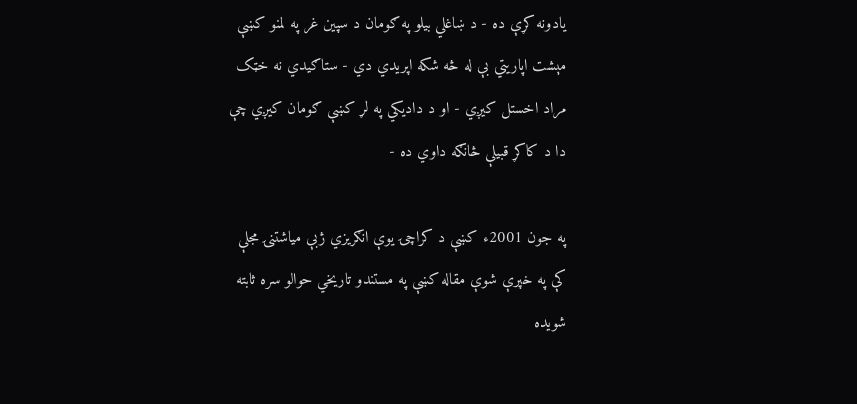يادونه کړې ده - د ښاغلي بيلو په ګومان د سپين غر په لمنو کښې مېشت اپاريتي بې له څه شکه اپريدي دي - ستاګيدي نه خټک مراد اخستل کيږي - او د داديکي په لړ کښې ګومان کيږي چې دا د کاکړ قبيلې څانګه داوي ده -

په جون 2001ء کښې د کراچۍ يوې انګريزي ژبې مياشتنۍ مجلې کې په خپرې شوې مقاله کښې په مستندو تاريخي حوالو سره ثابته شويده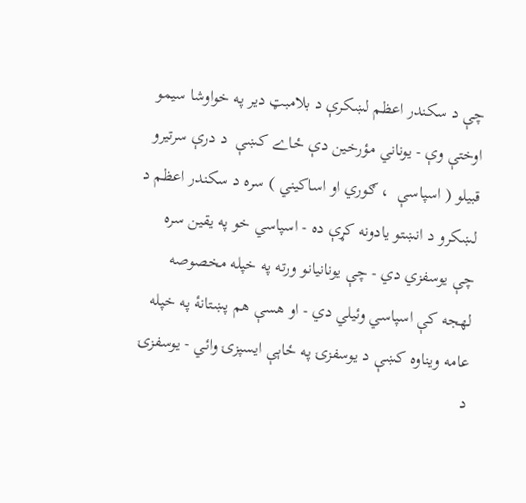چې د سکندر اعظم لښکرې د بلامبټ دير په خواوشا سيمو اوختې وې - يوناني مؤرخين دې ځاے کښې  د درې سرتيرو قبيلو ( اسپاسې  ، ګوري او اساکيني ) سره د سکندر اعظم د لښکرو د انښتو يادونه کړې ده - اسپاسي خو په يقين سره چې يوسفزي دي - چې يونانيانو ورته په خپله مخصوصه لهجه کې اسپاسي وئيلي دي - او هسې هم پښتانۀ په خپله عامه ويناوه کښې د يوسفزۍ په ځاېې ايسپزۍ وائي - يوسفزۍ د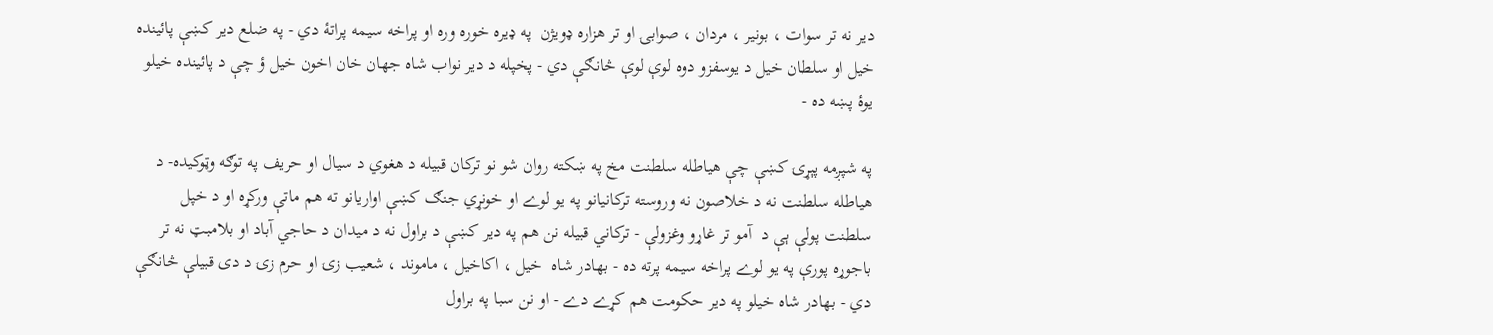دير نه تر سوات ، بونير ، مردان ، صوابۍ او تر هزاره ډويژن  په ډيره خوره وره او پراخه سيمه پراتۀ دي - په ضلع دير کښې پائينده خيل او سلطان خيل د يوسفزو دوه لوې لوې څانګې دي - پخپله د دير نواب شاه جهان خان اخون خيل ؤ چې د پائينده خيلو يوۀ پښه ده -

په شپږمه پېړۍ کښې چې هياطله سلطنت مخ په ښکته روان شو نو ترکان قبيله د هغوي د سيال او حريف په توګه وټوکيده- د هياطله سلطنت نه د خلاصون نه وروسته ترکانيانو په يو لوے او خونړي جنګ کښې اواريانو ته هم ماتې ورکړه او د خپل سلطنت پولې ېې د  آمو تر غاړو وغزولې - ترکاني قبيله نن هم په دير کښې د براول نه د ميدان د حاجي آباد او بلامبټ نه تر باجوړه پورې په يو لوے پراخه سيمه پرته ده - بهادر شاه  خيل ، اکاخيل ، ماموند ، شعيب زۍ او حرم زۍ د دی قبيلې څانګې دي - بهادر شاه خيلو په دير حکومت هم کړے دے - او نن سبا په براول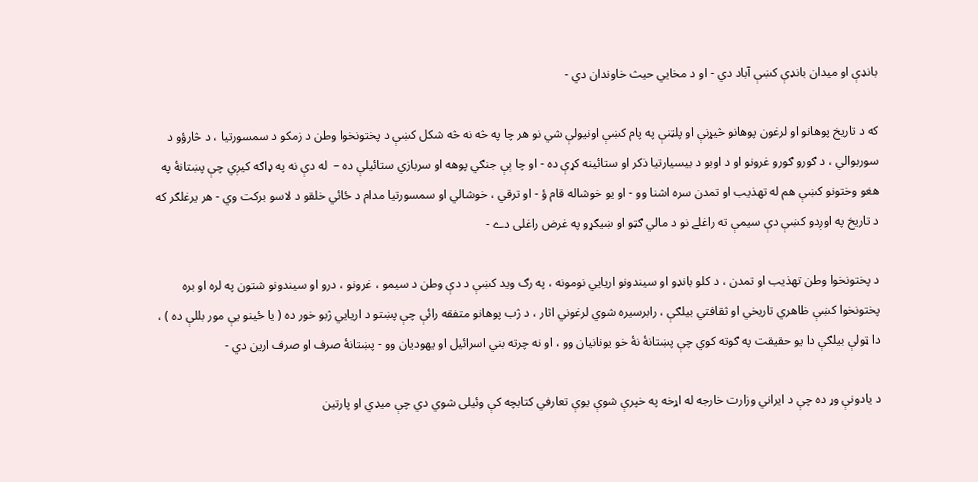بانډې او ميدان بانډې کښې آباد دي - او د مخايي حيث خاوندان دي -

که د تاريخ پوهانو او لرغون پوهانو څيړنې او پلټنې په پام کښې اونيولې شي نو هر چا په څه نه څه شکل کښې د پختونخوا وطن د زمکو د سمسورتيا ، د څارؤو د سوربوالي ، د ګورو ګورو غرونو او د اوبو د بيسيارتيا ذکر او ستائينه کړې ده - او چا ېې جنګي پوهه او سربازي ستائيلې ده –  له دې نه په ډاګه کيږي چې پښتانۀ په هغو وختونو کښې هم له تهذيب او تمدن سره اشنا وو - او يو خوشاله قام ؤ - او ترقي ، خوشالي او سمسورتيا مدام د ځائي خلقو د لاسو برکت وي - هر يرغلګر که د تاريخ په اوږدو کښې دې سيمې ته راغلے نو د مالي ګټو او ښيګړو په غرض راغلی دے -

د پختونخوا وطن تهذيب او تمدن ، د کلو بانډو او سيندونو اريايي نومونه ، په رګ ويد کښې د دې وطن د سيمو ، غرونو ، درو او سيندونو شتون په لره او بره پختونخوا کښې ظاهري تاريخي او ثقافتي بيلګې ، رابرسيره شوي لرغوني اثار ، د ژب پوهانو متفقه رائې چې پښتو د اريايي ژبو خور ده ( يا ځينو يې مور بللې ده ) ، دا ټولې بيلګې دا يو حقيقت په ګوته کوي چې پښتانۀ نۀ خو يونانيان وو ، او نه چرته بني اسرائيل او يهوديان وو - پښتانۀ صرف او صرف ارين دي -

د يادونې وړ ده چې د ايراني وزارت خارجه له اړخه په خپرې شوې يوې تعارفي کتابچه کې وئيلی شوي دي چې ميډي او پارتين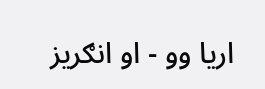اريا وو - او انګريز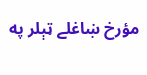مؤرخ ښاغلے ټېلر په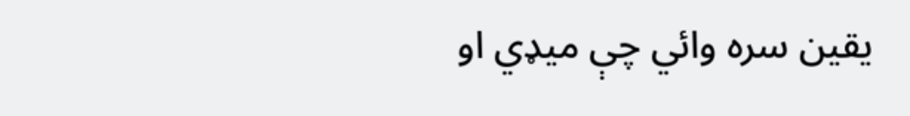يقين سره وائي چې ميډي او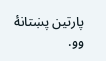پارتين پښتانۀ وو.